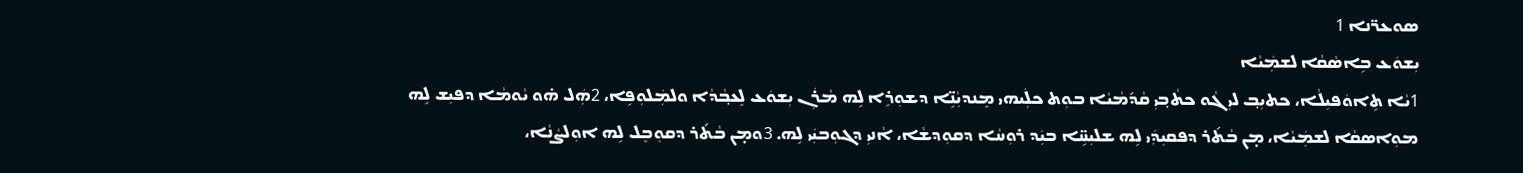ܣܘܥܪ̈ܢܐ 1
ܝܼܫܘܿܥ ܒܹܐܣܵܩܵܐ ܠܫܡܲܝܵܐ
1ܝܵܐ ܬܹܐܘܿܦܝܼܠܵܐ، ܟܬܝܼܒ݂ ܠܝܼ ܓܵܘ ܟܬܵܒ݂ܝܼ ܩܵܕ݇ܡܵܝܵܐ ܒܘܼܬ ܟܠܲܝܗܝ ܡܸܢܕܝܼܵܢܹ̈ܐ ܕܫܘܼܪܹܐ ܠܹܗ ܡܵܪܲܢ ܝܼܫܘܿܥ ܠܸܥܒ݂ܵܕܵܐ ܘܠܡܲܠܘܼܦܹܐ، 2ܗܲܠ ܗ̇ܘ ܝܵܘܡܵܐ ܕܦܝܼܫ ܠܹܗ ܡܘܼܐܣܩܵܐ ܠܫܡܲܝܵܐ، ܡ̣ܢ ܒܵܬ݇ܪ ܕܦܩܝܼܕܲܝ ܠܹܗ ܫܠܝܼܚܹ̈ܐ ܒܝܲܕ ܪܘܼܚܵܐ ܕܩܘܼܕܫܵܐ، ܐܵܢܝܼ ܕܓܘܼܒܝܲܝ ܠܹܗ. 3ܘܡ̣ܢ ܒܵܬ݇ܪ ܕܩܘܼܒܸܠ ܠܹܗ ܐܘܼܠܨܵܢܵܐ،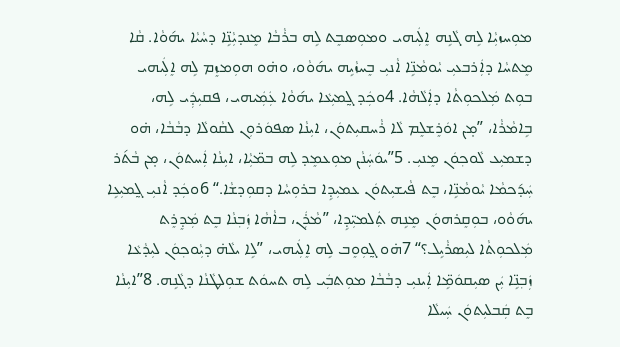ܡܘܼܚܙܝܼܵܐ ܠܹܗ ܓܵܢܹܗ ܐܸܠܲܝܗܝ ܘܡܘܼܣܒܸܬ ܠܹܗ ܒܪܵܒܵܐ ܡܸܢܕܝܼܵܢܹ̈ܐ ܕܚܵܝܵܐ ܝܗ݇ܘܵܐ. ܩܵܐ ܡܸܬܚܵܐ ܕܐܲܪܒܥܝܼ ܝܵܘܡܵܢܹ̈ܐ ܐܵܢܝܼ ܒܸܚܙܵܝܹܗ ܝܗ݇ܘܵܘ، ܘܗ̇ܘ ܗܘܼܡܙܸܡ ܠܹܗ ܐܸܠܲܝܗܝ ܒܘܼܬ ܡܲܠܟܘܼܬܵܐ ܕܐܲܠܵܗܵܐ. 4ܘܟܲܕ ܓ̰ܡܝܼܥܵܐ ܝܗ݇ܘܵܐ ܥܲܡܲܝܗܝ، ܦܩܝܼܕܲܝ ܠܹܗ، ܒܹܐܡܵܪܵܐ، ”ܡ̣ܢ ܐܘܿܪܸܫܠܸܡ ܠܵܐ ܪܵܚܩܝܼܬܘܿܢ، ܐܝܼܢܵܐ ܣܦܘܿܪܘܼܢ ܠܩܵܘܠܵܐ ܕܒܵܒܵܐ، ܗ̇ܘ ܕܫܡܝܼܥ ܠܵܘܟ݂ܘܿܢ ܡܸܢܝܼ. 5”ܝܘܿܚܲܢܵܢ ܡܘܼܥܡܸܕ ܠܹܗ ܒܡ̈ܝܼܵܐ، ܐܝܼܢܵܐ ܐܲܚܬܘܿܢ، ܡ̣ܢ ܒܵܬ݇ܪ ܚܲܕ݇ܟܡܵܐ ܝܵܘܡܵܢܹ̈ܐ، ܒܸܬ ܦܵܝܫܝܼܬܘܿܢ ܥܡܝܼܕܹܐ ܒܪܘܼܚܵܐ ܕܩܘܼܕܫܵܐ.“ 6ܘܟܲܕ ܐܵܢܝܼ ܓ̰ܡܝܼܥܹܐ ܝܗ݇ܘܵܘ، ܒܘܼܩܸܪܗܘܿܢ ܡܸܢܹܗ ܬܲܠܡܝܼ̈ܕܹܐ، ”ܡܵܪܲܢ، ܒܐܵܗܵܐ ܙܲܒ݂ܢܵܐ ܒܸܬ ܡܲܕܸܪܸܬ ܡܲܠܟܘܼܬܵܐ ܠܝܼܣܪܵܝܹܠ؟“ 7ܗ̇ܘ ܓ̰ܘܼܘܸܒ ܠܹܗ ܐܸܠܲܝܗܝ، ”ܠܹܐ ܝܠܵܗ̇ ܕܝܼܵܘܟ݂ܘܿܢ ܠܝܼܕܵܥܵܐ ܙܲܒ݂ܢܹ̈ܐ ܝܲܢ ܣܝܼܩܘܿܡܹ̈ܐ ܐܲܝܢܝܼ ܕܒܵܒܵܐ ܡܘܼܬܒܲܝ ܠܹܗ ܬܚܘܿܬ ܫܘܼܠܛܵܢܵܐ ܕܓܵܢܹܗ. 8”ܐܝܼܢܵܐ ܒܸܬ ܩܲܒܠܝܼܬܘܿܢ ܚܲܝܠܵܐ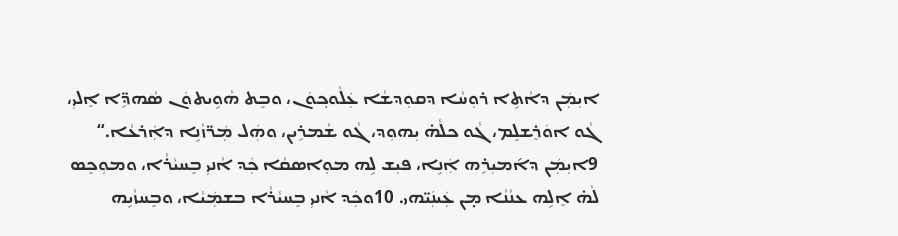ܐܝܼܡܲܢ ܕܐܵܬܹܐ ܪܘܼܚܵܐ ܕܩܘܼܕܫܵܐ ܥܲܠܵܘܟ݂ܘܿܢ، ܘܒܸܬ ܗܵܘܹܝܬܘܿܢ ܣܵܗܕܹ̈ܐ ܐܸܠܝܼ، ܓܵܘ ܐܘܿܪܸܫܠܸܡ، ܓܵܘ ܟܠܵܗ̇ ܝܼܗܘܼܕ، ܓܵܘ ܫܵܡܪܹܝܢ، ܘܗܲܠ ܡܲܪ̈ܙܵܢܹܐ ܕܐܲܪܥܵܐ.“ 9ܐܝܼܡܲܢ ܕܐ݇ܡܝܼܪܹܗ ܐܲܢܹܐ، ܦܝܼܫ ܠܹܗ ܡܘܼܐܣܩܵܐ ܟܲܕ ܐܵܢܝܼ ܒܸܚܝܵܪܵܐ، ܘܡܘܼܟܸܣ ܠܵܗ̇ ܐܸܠܹܗ ܥܢܵܢܵܐ ܡ̣ܢ ܥܲܝܢܲܝ̈ܗܝ. 10ܘܟܲܕ ܐܵܢܝܼ ܒܸܚܝܵܪܵܐ ܒܫܡܲܝܵܐ، ܘܒܸܚܙܵܝܹܗ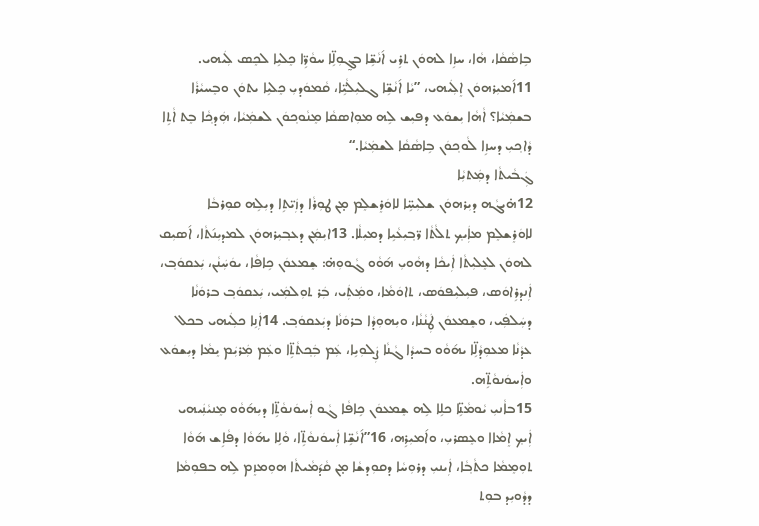ܒܹܐܣܵܩܵܐ، ܗܵܐ، ܚܙܹܐ ܠܗܘܿܢ ܬܪܹܝ ܐ݇ܢܵܫܹ̈ܐ ܒܓ̰ܘܼܠܹ̈ܐ ܚܘܵܪܹ̈ܐ ܟܸܠܝܹܐ ܠܟܸܣ ܠܲܝܗܝ. 11ܐ݇ܡܝܼܪܗܘܿܢ ܐܸܠܲܝܗܝ، ”ܝܵܐ ܐ݇ܢܵܫܹ̈ܐ ܓܠܝܼܠܵܝܹ̈ܐ، ܩܵܡܘܿܕܝܼ ܟܸܠܝܹܐ ܝܬܘܿܢ ܘܒܸܚܝܵܪܵܐ ܒܫܡܲܝܵܐ؟ ܐܵܗܵܐ ܝܼܫܘܿܥ ܕܦܝܼܫ ܠܹܗ ܡܘܼܐܣܩܵܐ ܡܸܢܵܘܟ݂ܘܿܢ ܠܫܡܲܝܵܐ، ܗܲܕܟ݂ܵܐ ܒܸܬ ܐܵܬܹܐ ܕܵܐܟ݂ܝܼ ܕܚܙܹܐ ܠܵܘܟ݂ܘܿܢ ܒܹܐܣܵܩܵܐ ܠܫܡܲܝܵܐ.“
ܓܲܒܵܝܬܵܐ ܕܡܲܬܝܼܵܐ
12ܗ̇ܝܓܵܗ ܕܝܼܪܗܘܿܢ ܫܠܝܼܚܹ̈ܐ ܠܐܘܿܪܸܫܠܸܡ ܡ̣ܢ ܛܘܼܪܵܐ ܕܙܲܝ̈ܬܹܐ ܕܝܼܠܹܗ ܩܘܼܪܒܵܐ ܠܐܘܿܪܸܫܠܸܡ ܡܐܲܝܟ݂ ܬܠܵܬܵܐ ܪ̈ܒ݂ܝܼܥܵܝܹܐ ܕܡܝܼܠܵܐ. 13ܐܝܼܡܲܢ ܕܥܒ݂ܝܼܪܗܘܿܢ ܠܡܕܝܼܢ݇ܬܵܐ، ܐ݇ܣܝܼܩ ܠܗܘܿܢ ܠܥܸܠܝܼܬܵܐ ܐܲܝܟܵܐ ܕܗܵܘܝܼ ܗ݇ܘܵܘ ܓܵܘܘܼܗ̇: ܫܸܡܥܘܿܢ ܟܹܐܦܵܐ، ܝܘܿܚܲܢܵܢ، ܝܲܥܩܘܿܒ݂، ܐܲܢܕܪܹܐܘܿܣ، ܦܝܼܠܝܼܦܘܿܣ، ܬܐܘܿܡܵܐ، ܘܡܲܬܲܝ، ܒܲܪ ܬܘܼܠܡܲܝ، ܝܲܥܩܘܿܒ݂ ܒܪܘܿܢܵܐ ܕܚܲܠܦܲܝ، ܘܫܸܡܥܘܿܢ ܛܲܢܵܢܵܐ، ܘܝܼܗܘܼܕܵܐ ܒܪܘܿܢܵܐ ܕܝܲܥܩܘܿܒ݂. 14ܐܲܢܹܐ ܟܠܲܝܗܝ ܒܟܠ ܥܕܵܢܵܐ ܡܥܘܼܕܵܠܹ̈ܐ ܝܗ݇ܘܵܘ ܒܚܕܵܐ ܓܵܢܵܐ ܨܲܠܘܼܝܹܐ، ܥܲܡ ܒܲܟ݂ܬܵܬܹ̈ܐ ܘܥܲܡ ܡܲܪܝܲܡ ܝܸܡܵܐ ܕܝܼܫܘܿܥ ܘܐܲܚܘܿܢܘܵܬܹ̈ܗ.
15ܒܐܵܢܝܼ ܝܵܘܡܵܢܹ̈ܐ ܟܠܹܐ ܠܹܗ ܫܸܡܥܘܿܢ ܟܹܐܦܵܐ ܓܵܘ ܐܲܚܘܿܢܘܵܬܹ̈ܐ ܕܝܼܗ݇ܘܵܘ ܡܸܢܝܵܢܲܝܗܝ ܐܲܝܟ݂ ܐܸܡܵܐܐ ܘܥܸܣܪܝܼ، ܘܐ݇ܡܝܼܪܹܗ، 16”ܐ݇ܢܵܫܹ̈ܐ ܐܲܚܘܿܢܘܵܬܹ̈ܐ، ܘܵܠܹܐ ܝܗ݇ܘܵܐ ܕܦܵܐܹܫ ܗ݇ܘܵܐ ܬܘܼܡܸܡܵܐ ܟܬܵܒ݂ܵܐ، ܐܲܝܢܝܼ ܕܪܘܼܚܵܐ ܕܩܘܼܕܫܵܐ ܡ̣ܢ ܩܵܕ݇ܡܵܝܬܵܐ ܗܘܼܡܙܸܡ ܠܹܗ ܒܦܘܼܡܵܐ ܕܕܵܘܝܼܕ ܒܘܼܬ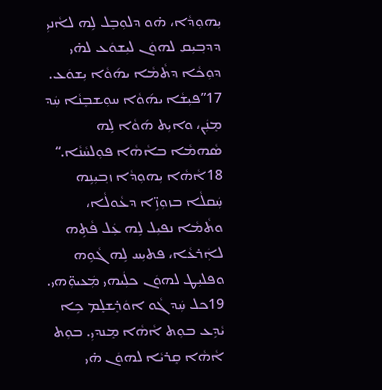ܝܼܗܘܼܕܵܐ، ܗ̇ܘ ܕܠܘܼܒܸܠ ܠܹܗ ܠܐܵܢܝܼ ܕܕܒ݂ܝܼܩ ܠܗܘܿܢ ܠܝܼܫܘܿܥ ܠܗ̇ܝ ܕܘܼܟܵܐ ܕܬܵܡܵܐ ܝܗ݇ܘܵܐ ܝܼܫܘܿܥ. 17”ܦܝܼܫܵܐ ܝܗ݇ܘܵܐ ܚܘܼܫܒܸܢܵܐ ܚܲܕ ܡܸܢܲܢ، ܘܐܝܼܬ ܗ݇ܘܵܐ ܠܹܗ ܣܵܗܡܵܐ ܒܐܵܗܵܐ ܦܘܼܠܚܵܢܵܐ.“ 18ܐܵܗܵܐ ܝܼܗܘܼܕܵܐ ܙܒ݂ܝܼܢܹܗ ܚܲܩܠܵܐ ܒܙܘܼܙܹ̈ܐ ܕܥܵܘܠܵܐ، ܘܬܵܡܵܐ ܢܦܝܼܠ ܠܹܗ ܥܲܠ ܦܵܬܹܗ ܠܐܲܪܥܵܐ، ܦܬܝܼܚ ܠܹܗ ܓܵܘܹܗ ܘܦܠܝܼܛ ܠܗܘܿܢ ܟܠܲܝܗܝ ܡܲܥܝܘܼ̈ܗܝ. 19ܟܠ ܚܲܕ ܓܵܘ ܐܘܿܪܸܫܠܸܡ ܟܹܐ ܝܵܕܹܥ ܒܘܼܬ ܐܵܗܵܐ ܡܸܢܕܝܼ. ܒܘܼܬ ܐܵܗܵܐ ܩܸܪܝܵܐ ܠܗܘܿܢ ܗ̇ܝ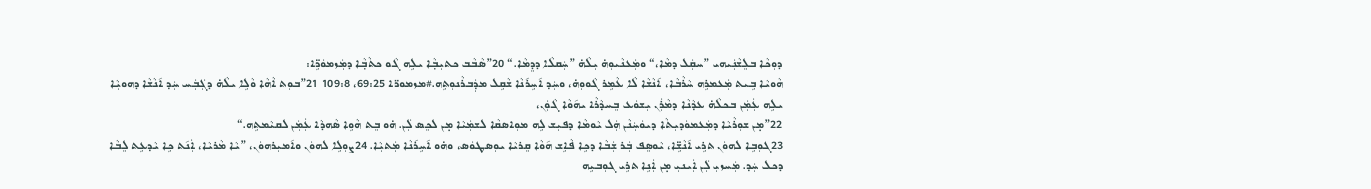ܕܘܼܟܵܐ ܒܠܸܫܵܢܲܝܗܝ ”ܚܩܲܠ ܕܡܵܐ،“ ܘܡܲܥܢܵܝܘܼܗ̇ ܝܼܠܵܗ̇ ”ܚܲܩܠܵܐ ܕܕܸܡܵܐ.“ 20”ܣܵܒܵܒ ܟܬܝܼܒ݂ܵܐ ܝܠܹܗ ܓܵܘ ܟܬܵܒ݂ܵܐ ܕܡܲܙܡܘܿܪܹ̈ܐ:
ܗܵܘܝܵܐ ܒܹܝܬ ܡܲܥܡܪܹܗ ܚܵܪܵܒܵܐ، ܐ݇ܢܵܫܵܐ ܠܵܐ ܥܵܡܹܪ ܓܵܘܘܼܗ̇، ܘܚܲܕ ܐ݇ܚܹܪ݇ܢܵܐ ܫܵܩܹܠ ܡܕܲܒܪܵܢܘܼܬܹܗ.#ܡܙܡܘܪ̈ܐ 69:25، 109:8 21”ܒܘܼܬ ܐܵܗܵܐ ܘܵܠܹܐ ܝܠܵܗ̇ ܕܓܲܒܲܚ ܚܲܕ ܐ݇ܢܵܫܵܐ ܕܗܘܝܼܵܐ ܝܠܹܗ ܥܲܡܲܢ ܒܟܠܵܗ̇ ܥܕܵܢܵܐ ܕܡܵܪܲܢ ܝܼܫܘܿܥ ܒܸܚܕܵܪܵܐ ܝܗ݇ܘܵܐ ܓܵܘܲܢ،
22”ܡ̣ܢ ܫܘܼܪܵܝܵܐ ܕܡܲܥܡܘܿܕܝܼܬܵܐ ܕܝܘܿܚܲܢܵܢ ܗܲܠ ܝܵܘܡܵܐ ܕܦܝܼܫ ܠܹܗ ܡܘܼܐܣܩܵܐ ܠܫܡܲܝܵܐ ܡ̣ܢ ܠܟܸܣ ܠܲܢ. ܗ̇ܘ ܒܸܬ ܗܵܘܹܐ ܣܵܗܕܵܐ ܥܲܡܲܢ ܠܩܝܵܡܬܹܗ.“
23ܓܘܼܒܹܐ ܠܗܘܿܢ ܬܪܹܝ ܐ݇ܢܵܫܹ̈ܐ، ܝܵܘܣܸܦ ܒܲܪ ܫܲܒܵܐ ܕܟܹܐ ܦܵܐܹܫ ܗ݇ܘܵܐ ܩܸܪܝܵܐ ܝܘܼܣܛܘܿܣ، ܘܗ̇ܘ ܐ݇ܚܹܪ݇ܢܵܐ ܡܲܬܝܼܵܐ. 24ܨܘܼܠܹܐ ܠܗܘܿܢ ܘܐ݇ܡܝܼܪܗܘܿܢ، ”ܝܵܐ ܡܵܪܝܵܐ، ܐܲܢ݇ܬ ܟܹܐ ܝܵܕܥܹܬ ܠܸܒܵܐ ܕܟܠ ܚܲܕ. ܡܲܚܙܝܼ ܠܲܢ ܐܲܝܢܝܼ ܡ̣ܢ ܐܲܢܹܐ ܬܪܹܝ ܓܘܼܒܝܹܗ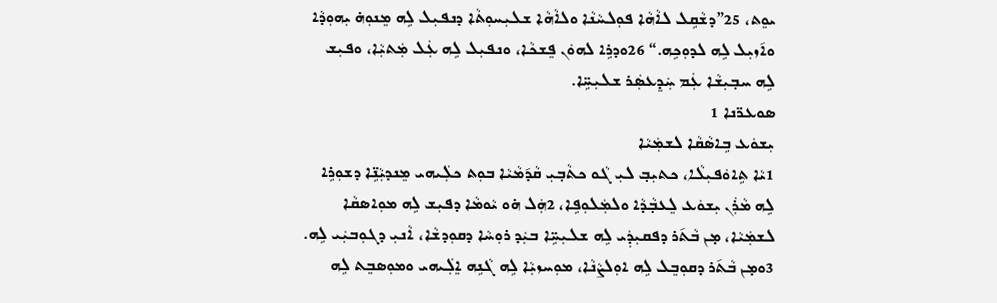ܝܘܸܬ، 25”ܕܫܵܩܹܠ ܠܐܵܗܵܐ ܦܘܼܠܚܵܢܵܐ ܘܠܐܵܗܵܐ ܫܠܝܼܚܘܼܬܵܐ ܕܢܦܝܼܠ ܠܹܗ ܡܸܢܘܼܗ̇ ܝܼܗܘܼܕܵܐ ܘܐ݇ܙܝܼܠ ܠܹܗ ܠܕܘܼܟܹܗ.“ 26ܘܕܪܹܐ ܠܗܘܿܢ ܦܸܫܟܵܐ، ܘܢܦܝܼܠ ܠܹܗ ܥܲܠ ܡܲܬܝܼܵܐ، ܘܦܝܼܫ ܠܹܗ ܚܒ݂ܝܼܫܵܐ ܥܲܡ ܚܲܕܸܥܣܲܪ ܫܠܝܼܚܹ̈ܐ.
ܣܘܥܪ̈ܢܐ 1
ܝܼܫܘܿܥ ܒܹܐܣܵܩܵܐ ܠܫܡܲܝܵܐ
1ܝܵܐ ܬܹܐܘܿܦܝܼܠܵܐ، ܟܬܝܼܒ݂ ܠܝܼ ܓܵܘ ܟܬܵܒ݂ܝܼ ܩܵܕ݇ܡܵܝܵܐ ܒܘܼܬ ܟܠܲܝܗܝ ܡܸܢܕܝܼܵܢܹ̈ܐ ܕܫܘܼܪܹܐ ܠܹܗ ܡܵܪܲܢ ܝܼܫܘܿܥ ܠܸܥܒ݂ܵܕܵܐ ܘܠܡܲܠܘܼܦܹܐ، 2ܗܲܠ ܗ̇ܘ ܝܵܘܡܵܐ ܕܦܝܼܫ ܠܹܗ ܡܘܼܐܣܩܵܐ ܠܫܡܲܝܵܐ، ܡ̣ܢ ܒܵܬ݇ܪ ܕܦܩܝܼܕܲܝ ܠܹܗ ܫܠܝܼܚܹ̈ܐ ܒܝܲܕ ܪܘܼܚܵܐ ܕܩܘܼܕܫܵܐ، ܐܵܢܝܼ ܕܓܘܼܒܝܲܝ ܠܹܗ. 3ܘܡ̣ܢ ܒܵܬ݇ܪ ܕܩܘܼܒܸܠ ܠܹܗ ܐܘܼܠܨܵܢܵܐ، ܡܘܼܚܙܝܼܵܐ ܠܹܗ ܓܵܢܹܗ ܐܸܠܲܝܗܝ ܘܡܘܼܣܒܸܬ ܠܹܗ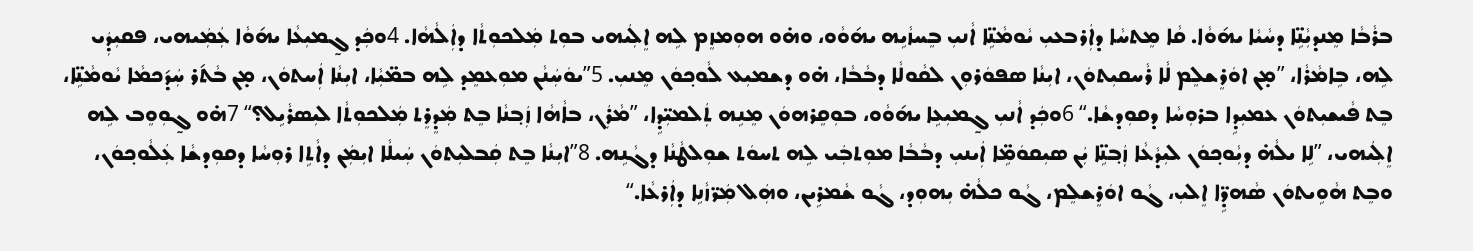ܒܪܵܒܵܐ ܡܸܢܕܝܼܵܢܹ̈ܐ ܕܚܵܝܵܐ ܝܗ݇ܘܵܐ. ܩܵܐ ܡܸܬܚܵܐ ܕܐܲܪܒܥܝܼ ܝܵܘܡܵܢܹ̈ܐ ܐܵܢܝܼ ܒܸܚܙܵܝܹܗ ܝܗ݇ܘܵܘ، ܘܗ̇ܘ ܗܘܼܡܙܸܡ ܠܹܗ ܐܸܠܲܝܗܝ ܒܘܼܬ ܡܲܠܟܘܼܬܵܐ ܕܐܲܠܵܗܵܐ. 4ܘܟܲܕ ܓ̰ܡܝܼܥܵܐ ܝܗ݇ܘܵܐ ܥܲܡܲܝܗܝ، ܦܩܝܼܕܲܝ ܠܹܗ، ܒܹܐܡܵܪܵܐ، ”ܡ̣ܢ ܐܘܿܪܸܫܠܸܡ ܠܵܐ ܪܵܚܩܝܼܬܘܿܢ، ܐܝܼܢܵܐ ܣܦܘܿܪܘܼܢ ܠܩܵܘܠܵܐ ܕܒܵܒܵܐ، ܗ̇ܘ ܕܫܡܝܼܥ ܠܵܘܟ݂ܘܿܢ ܡܸܢܝܼ. 5”ܝܘܿܚܲܢܵܢ ܡܘܼܥܡܸܕ ܠܹܗ ܒܡ̈ܝܼܵܐ، ܐܝܼܢܵܐ ܐܲܚܬܘܿܢ، ܡ̣ܢ ܒܵܬ݇ܪ ܚܲܕ݇ܟܡܵܐ ܝܵܘܡܵܢܹ̈ܐ، ܒܸܬ ܦܵܝܫܝܼܬܘܿܢ ܥܡܝܼܕܹܐ ܒܪܘܼܚܵܐ ܕܩܘܼܕܫܵܐ.“ 6ܘܟܲܕ ܐܵܢܝܼ ܓ̰ܡܝܼܥܹܐ ܝܗ݇ܘܵܘ، ܒܘܼܩܸܪܗܘܿܢ ܡܸܢܹܗ ܬܲܠܡܝܼ̈ܕܹܐ، ”ܡܵܪܲܢ، ܒܐܵܗܵܐ ܙܲܒ݂ܢܵܐ ܒܸܬ ܡܲܕܸܪܸܬ ܡܲܠܟܘܼܬܵܐ ܠܝܼܣܪܵܝܹܠ؟“ 7ܗ̇ܘ ܓ̰ܘܼܘܸܒ ܠܹܗ ܐܸܠܲܝܗܝ، ”ܠܹܐ ܝܠܵܗ̇ ܕܝܼܵܘܟ݂ܘܿܢ ܠܝܼܕܵܥܵܐ ܙܲܒ݂ܢܹ̈ܐ ܝܲܢ ܣܝܼܩܘܿܡܹ̈ܐ ܐܲܝܢܝܼ ܕܒܵܒܵܐ ܡܘܼܬܒܲܝ ܠܹܗ ܬܚܘܿܬ ܫܘܼܠܛܵܢܵܐ ܕܓܵܢܹܗ. 8”ܐܝܼܢܵܐ ܒܸܬ ܩܲܒܠܝܼܬܘܿܢ ܚܲܝܠܵܐ ܐܝܼܡܲܢ ܕܐܵܬܹܐ ܪܘܼܚܵܐ ܕܩܘܼܕܫܵܐ ܥܲܠܵܘܟ݂ܘܿܢ، ܘܒܸܬ ܗܵܘܹܝܬܘܿܢ ܣܵܗܕܹ̈ܐ ܐܸܠܝܼ، ܓܵܘ ܐܘܿܪܸܫܠܸܡ، ܓܵܘ ܟܠܵܗ̇ ܝܼܗܘܼܕ، ܓܵܘ ܫܵܡܪܹܝܢ، ܘܗܲܠ ܡܲܪ̈ܙܵܢܹܐ ܕܐܲܪܥܵܐ.“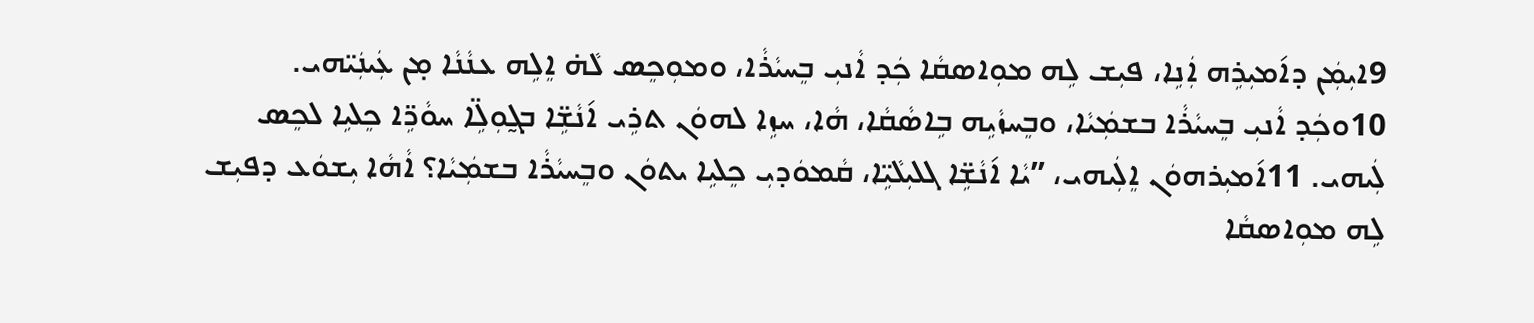9ܐܝܼܡܲܢ ܕܐ݇ܡܝܼܪܹܗ ܐܲܢܹܐ، ܦܝܼܫ ܠܹܗ ܡܘܼܐܣܩܵܐ ܟܲܕ ܐܵܢܝܼ ܒܸܚܝܵܪܵܐ، ܘܡܘܼܟܸܣ ܠܵܗ̇ ܐܸܠܹܗ ܥܢܵܢܵܐ ܡ̣ܢ ܥܲܝܢܲܝ̈ܗܝ. 10ܘܟܲܕ ܐܵܢܝܼ ܒܸܚܝܵܪܵܐ ܒܫܡܲܝܵܐ، ܘܒܸܚܙܵܝܹܗ ܒܹܐܣܵܩܵܐ، ܗܵܐ، ܚܙܹܐ ܠܗܘܿܢ ܬܪܹܝ ܐ݇ܢܵܫܹ̈ܐ ܒܓ̰ܘܼܠܹ̈ܐ ܚܘܵܪܹ̈ܐ ܟܸܠܝܹܐ ܠܟܸܣ ܠܲܝܗܝ. 11ܐ݇ܡܝܼܪܗܘܿܢ ܐܸܠܲܝܗܝ، ”ܝܵܐ ܐ݇ܢܵܫܹ̈ܐ ܓܠܝܼܠܵܝܹ̈ܐ، ܩܵܡܘܿܕܝܼ ܟܸܠܝܹܐ ܝܬܘܿܢ ܘܒܸܚܝܵܪܵܐ ܒܫܡܲܝܵܐ؟ ܐܵܗܵܐ ܝܼܫܘܿܥ ܕܦܝܼܫ ܠܹܗ ܡܘܼܐܣܩܵܐ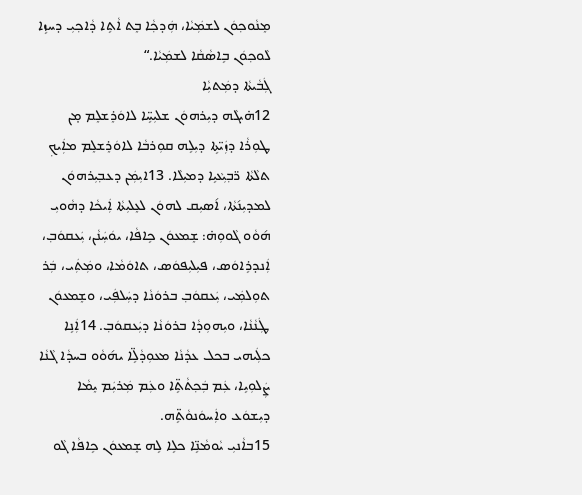ܡܸܢܵܘܟ݂ܘܿܢ ܠܫܡܲܝܵܐ، ܗܲܕܟ݂ܵܐ ܒܸܬ ܐܵܬܹܐ ܕܵܐܟ݂ܝܼ ܕܚܙܹܐ ܠܵܘܟ݂ܘܿܢ ܒܹܐܣܵܩܵܐ ܠܫܡܲܝܵܐ.“
ܓܲܒܵܝܬܵܐ ܕܡܲܬܝܼܵܐ
12ܗ̇ܝܓܵܗ ܕܝܼܪܗܘܿܢ ܫܠܝܼܚܹ̈ܐ ܠܐܘܿܪܸܫܠܸܡ ܡ̣ܢ ܛܘܼܪܵܐ ܕܙܲܝ̈ܬܹܐ ܕܝܼܠܹܗ ܩܘܼܪܒܵܐ ܠܐܘܿܪܸܫܠܸܡ ܡܐܲܝܟ݂ ܬܠܵܬܵܐ ܪ̈ܒ݂ܝܼܥܵܝܹܐ ܕܡܝܼܠܵܐ. 13ܐܝܼܡܲܢ ܕܥܒ݂ܝܼܪܗܘܿܢ ܠܡܕܝܼܢ݇ܬܵܐ، ܐ݇ܣܝܼܩ ܠܗܘܿܢ ܠܥܸܠܝܼܬܵܐ ܐܲܝܟܵܐ ܕܗܵܘܝܼ ܗ݇ܘܵܘ ܓܵܘܘܼܗ̇: ܫܸܡܥܘܿܢ ܟܹܐܦܵܐ، ܝܘܿܚܲܢܵܢ، ܝܲܥܩܘܿܒ݂، ܐܲܢܕܪܹܐܘܿܣ، ܦܝܼܠܝܼܦܘܿܣ، ܬܐܘܿܡܵܐ، ܘܡܲܬܲܝ، ܒܲܪ ܬܘܼܠܡܲܝ، ܝܲܥܩܘܿܒ݂ ܒܪܘܿܢܵܐ ܕܚܲܠܦܲܝ، ܘܫܸܡܥܘܿܢ ܛܲܢܵܢܵܐ، ܘܝܼܗܘܼܕܵܐ ܒܪܘܿܢܵܐ ܕܝܲܥܩܘܿܒ݂. 14ܐܲܢܹܐ ܟܠܲܝܗܝ ܒܟܠ ܥܕܵܢܵܐ ܡܥܘܼܕܵܠܹ̈ܐ ܝܗ݇ܘܵܘ ܒܚܕܵܐ ܓܵܢܵܐ ܨܲܠܘܼܝܹܐ، ܥܲܡ ܒܲܟ݂ܬܵܬܹ̈ܐ ܘܥܲܡ ܡܲܪܝܲܡ ܝܸܡܵܐ ܕܝܼܫܘܿܥ ܘܐܲܚܘܿܢܘܵܬܹ̈ܗ.
15ܒܐܵܢܝܼ ܝܵܘܡܵܢܹ̈ܐ ܟܠܹܐ ܠܹܗ ܫܸܡܥܘܿܢ ܟܹܐܦܵܐ ܓܵܘ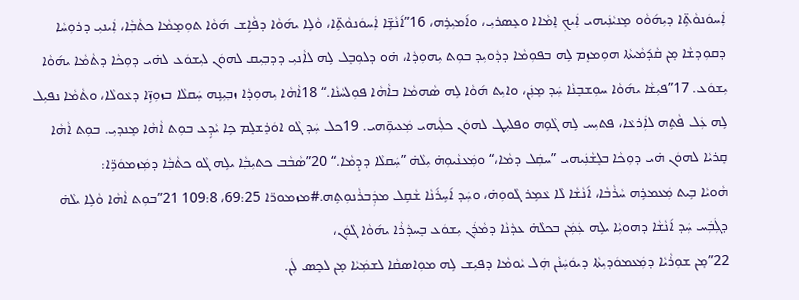ܐܲܚܘܿܢܘܵܬܹ̈ܐ ܕܝܼܗ݇ܘܵܘ ܡܸܢܝܵܢܲܝܗܝ ܐܲܝܟ݂ ܐܸܡܵܐܐ ܘܥܸܣܪܝܼ، ܘܐ݇ܡܝܼܪܹܗ، 16”ܐ݇ܢܵܫܹ̈ܐ ܐܲܚܘܿܢܘܵܬܹ̈ܐ، ܘܵܠܹܐ ܝܗ݇ܘܵܐ ܕܦܵܐܹܫ ܗ݇ܘܵܐ ܬܘܼܡܸܡܵܐ ܟܬܵܒ݂ܵܐ، ܐܲܝܢܝܼ ܕܪܘܼܚܵܐ ܕܩܘܼܕܫܵܐ ܡ̣ܢ ܩܵܕ݇ܡܵܝܬܵܐ ܗܘܼܡܙܸܡ ܠܹܗ ܒܦܘܼܡܵܐ ܕܕܵܘܝܼܕ ܒܘܼܬ ܝܼܗܘܼܕܵܐ، ܗ̇ܘ ܕܠܘܼܒܸܠ ܠܹܗ ܠܐܵܢܝܼ ܕܕܒ݂ܝܼܩ ܠܗܘܿܢ ܠܝܼܫܘܿܥ ܠܗ̇ܝ ܕܘܼܟܵܐ ܕܬܵܡܵܐ ܝܗ݇ܘܵܐ ܝܼܫܘܿܥ. 17”ܦܝܼܫܵܐ ܝܗ݇ܘܵܐ ܚܘܼܫܒܸܢܵܐ ܚܲܕ ܡܸܢܲܢ، ܘܐܝܼܬ ܗ݇ܘܵܐ ܠܹܗ ܣܵܗܡܵܐ ܒܐܵܗܵܐ ܦܘܼܠܚܵܢܵܐ.“ 18ܐܵܗܵܐ ܝܼܗܘܼܕܵܐ ܙܒ݂ܝܼܢܹܗ ܚܲܩܠܵܐ ܒܙܘܼܙܹ̈ܐ ܕܥܵܘܠܵܐ، ܘܬܵܡܵܐ ܢܦܝܼܠ ܠܹܗ ܥܲܠ ܦܵܬܹܗ ܠܐܲܪܥܵܐ، ܦܬܝܼܚ ܠܹܗ ܓܵܘܹܗ ܘܦܠܝܼܛ ܠܗܘܿܢ ܟܠܲܝܗܝ ܡܲܥܝܘܼ̈ܗܝ. 19ܟܠ ܚܲܕ ܓܵܘ ܐܘܿܪܸܫܠܸܡ ܟܹܐ ܝܵܕܹܥ ܒܘܼܬ ܐܵܗܵܐ ܡܸܢܕܝܼ. ܒܘܼܬ ܐܵܗܵܐ ܩܸܪܝܵܐ ܠܗܘܿܢ ܗ̇ܝ ܕܘܼܟܵܐ ܒܠܸܫܵܢܲܝܗܝ ”ܚܩܲܠ ܕܡܵܐ،“ ܘܡܲܥܢܵܝܘܼܗ̇ ܝܼܠܵܗ̇ ”ܚܲܩܠܵܐ ܕܕܸܡܵܐ.“ 20”ܣܵܒܵܒ ܟܬܝܼܒ݂ܵܐ ܝܠܹܗ ܓܵܘ ܟܬܵܒ݂ܵܐ ܕܡܲܙܡܘܿܪܹ̈ܐ:
ܗܵܘܝܵܐ ܒܹܝܬ ܡܲܥܡܪܹܗ ܚܵܪܵܒܵܐ، ܐ݇ܢܵܫܵܐ ܠܵܐ ܥܵܡܹܪ ܓܵܘܘܼܗ̇، ܘܚܲܕ ܐ݇ܚܹܪ݇ܢܵܐ ܫܵܩܹܠ ܡܕܲܒܪܵܢܘܼܬܹܗ.#ܡܙܡܘܪ̈ܐ 69:25، 109:8 21”ܒܘܼܬ ܐܵܗܵܐ ܘܵܠܹܐ ܝܠܵܗ̇ ܕܓܲܒܲܚ ܚܲܕ ܐ݇ܢܵܫܵܐ ܕܗܘܝܼܵܐ ܝܠܹܗ ܥܲܡܲܢ ܒܟܠܵܗ̇ ܥܕܵܢܵܐ ܕܡܵܪܲܢ ܝܼܫܘܿܥ ܒܸܚܕܵܪܵܐ ܝܗ݇ܘܵܐ ܓܵܘܲܢ،
22”ܡ̣ܢ ܫܘܼܪܵܝܵܐ ܕܡܲܥܡܘܿܕܝܼܬܵܐ ܕܝܘܿܚܲܢܵܢ ܗܲܠ ܝܵܘܡܵܐ ܕܦܝܼܫ ܠܹܗ ܡܘܼܐܣܩܵܐ ܠܫܡܲܝܵܐ ܡ̣ܢ ܠܟܸܣ ܠܲܢ.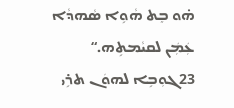ܗ̇ܘ ܒܸܬ ܗܵܘܹܐ ܣܵܗܕܵܐ ܥܲܡܲܢ ܠܩܝܵܡܬܹܗ.“
23ܓܘܼܒܹܐ ܠܗܘܿܢ ܬܪܹܝ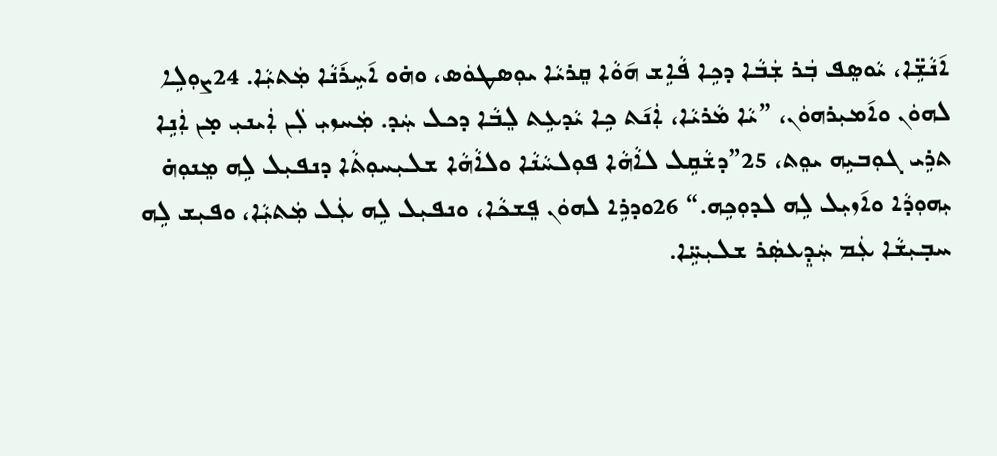ܐ݇ܢܵܫܹ̈ܐ، ܝܵܘܣܸܦ ܒܲܪ ܫܲܒܵܐ ܕܟܹܐ ܦܵܐܹܫ ܗ݇ܘܵܐ ܩܸܪܝܵܐ ܝܘܼܣܛܘܿܣ، ܘܗ̇ܘ ܐ݇ܚܹܪ݇ܢܵܐ ܡܲܬܝܼܵܐ. 24ܨܘܼܠܹܐ ܠܗܘܿܢ ܘܐ݇ܡܝܼܪܗܘܿܢ، ”ܝܵܐ ܡܵܪܝܵܐ، ܐܲܢ݇ܬ ܟܹܐ ܝܵܕܥܹܬ ܠܸܒܵܐ ܕܟܠ ܚܲܕ. ܡܲܚܙܝܼ ܠܲܢ ܐܲܝܢܝܼ ܡ̣ܢ ܐܲܢܹܐ ܬܪܹܝ ܓܘܼܒܝܹܗ ܝܘܸܬ، 25”ܕܫܵܩܹܠ ܠܐܵܗܵܐ ܦܘܼܠܚܵܢܵܐ ܘܠܐܵܗܵܐ ܫܠܝܼܚܘܼܬܵܐ ܕܢܦܝܼܠ ܠܹܗ ܡܸܢܘܼܗ̇ ܝܼܗܘܼܕܵܐ ܘܐ݇ܙܝܼܠ ܠܹܗ ܠܕܘܼܟܹܗ.“ 26ܘܕܪܹܐ ܠܗܘܿܢ ܦܸܫܟܵܐ، ܘܢܦܝܼܠ ܠܹܗ ܥܲܠ ܡܲܬܝܼܵܐ، ܘܦܝܼܫ ܠܹܗ ܚܒ݂ܝܼܫܵܐ ܥܲܡ ܚܲܕܸܥܣܲܪ ܫܠܝܼܚܹ̈ܐ.